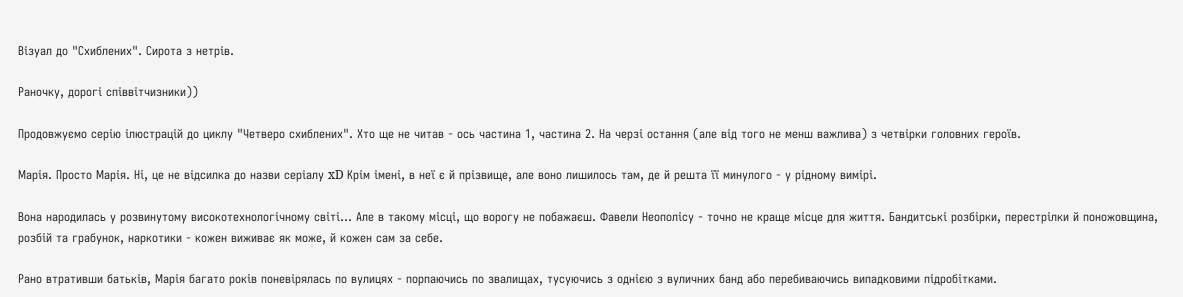Візуал до "Схиблених". Сирота з нетрів.

Раночку, дорогі співвітчизники))

Продовжуємо серію ілюстрацій до циклу "Четверо схиблених". Хто ще не читав - ось частина 1, частина 2. На черзі остання (але від того не менш важлива) з четвірки головних героїв.

Марія. Просто Марія. Ні, це не відсилка до назви серіалу xD Крім імені, в неї є й прізвище, але воно лишилось там, де й решта її минулого - у рідному вимірі.

Вона народилась у розвинутому високотехнологічному світі... Але в такому місці, що ворогу не побажаєш. Фавели Неополісу - точно не краще місце для життя. Бандитські розбірки, перестрілки й поножовщина, розбій та грабунок, наркотики - кожен виживає як може, й кожен сам за себе.

Рано втративши батьків, Марія багато років поневірялась по вулицях - порпаючись по звалищах, тусуючись з однією з вуличних банд або перебиваючись випадковими підробітками.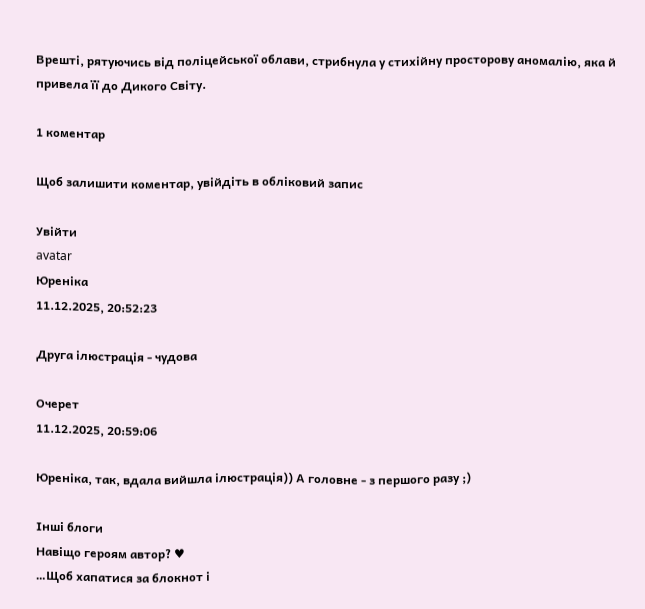Врешті, рятуючись від поліцейської облави, стрибнула у стихійну просторову аномалію, яка й привела її до Дикого Світу.

1 коментар

Щоб залишити коментар, увійдіть в обліковий запис

Увійти
avatar
Юреніка
11.12.2025, 20:52:23

Друга ілюстрація - чудова

Очерет
11.12.2025, 20:59:06

Юреніка, так, вдала вийшла ілюстрація)) А головне - з першого разу ;)

Інші блоги
Навіщо героям автор? ♥
…Щоб хапатися за блокнот і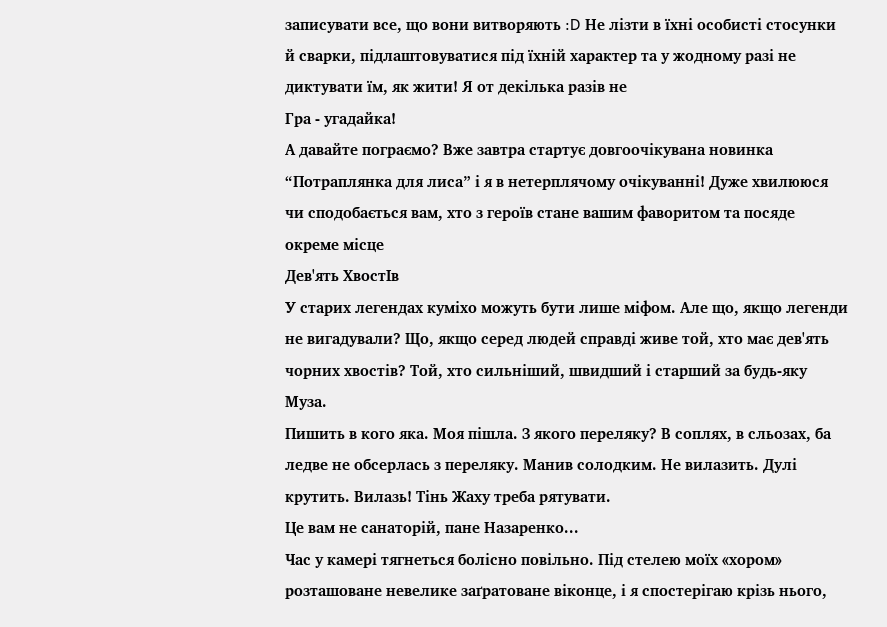записувати все, що вони витворяють :D Не лізти в їхні особисті стосунки й сварки, підлаштовуватися під їхній характер та у жодному разі не диктувати їм, як жити! Я от декілька разів не
Гра - угадайка!
А давайте пограємо? Вже завтра стартує довгоочікувана новинка “Потраплянка для лиса” і я в нетерплячому очікуванні! Дуже хвилююся чи сподобається вам, хто з героїв стане вашим фаворитом та посяде окреме місце
Дев'ять ХвостІв
У старих легендах куміхо можуть бути лише міфом. Але що, якщо легенди не вигадували? Що, якщо серед людей справді живе той, хто має дев'ять чорних хвостів? Той, хто сильніший, швидший і старший за будь-яку
Муза.
Пишить в кого яка. Моя пішла. З якого переляку? В соплях, в сльозах, ба ледве не обсерлась з переляку. Манив солодким. Не вилазить. Дулі крутить. Вилазь! Тінь Жаху треба рятувати.
Це вам не санаторій, пане Назаренко...
Час у камері тягнеться болісно повільно. Під стелею моїх «хором» розташоване невелике заґратоване віконце, і я спостерігаю крізь нього,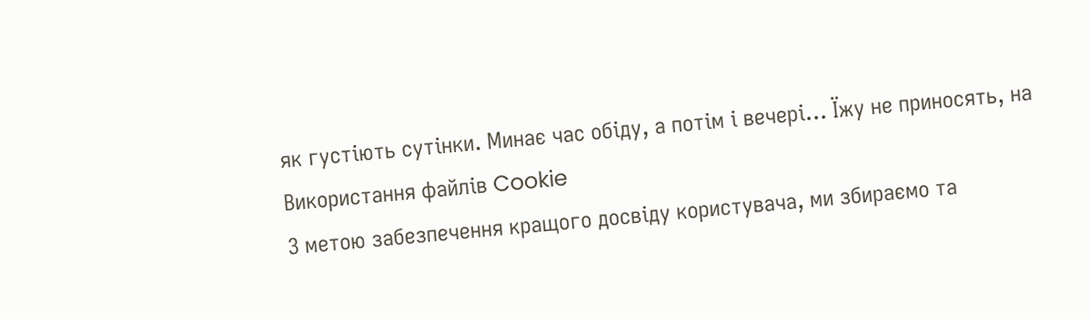як густіють сутінки. Минає час обіду, а потім і вечері… Їжу не приносять, на
Використання файлів Cookie
З метою забезпечення кращого досвіду користувача, ми збираємо та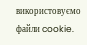використовуємо файли cookie.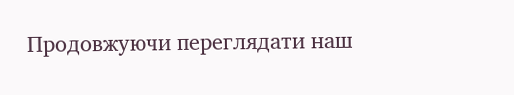Продовжуючи переглядати наш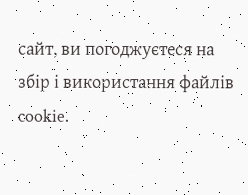сайт, ви погоджуєтеся на збір і використання файлів cookie.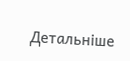Детальніше